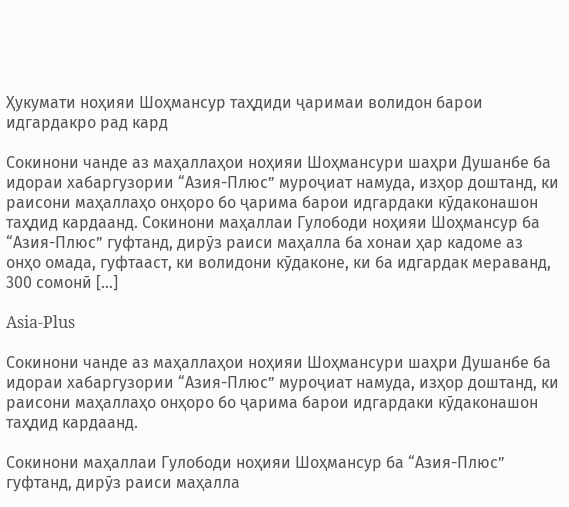Ҳукумати ноҳияи Шоҳмансур таҳдиди ҷаримаи волидон барои идгардакро рад кард

Сокинони чанде аз маҳаллаҳои ноҳияи Шоҳмансури шаҳри Душанбе ба идораи хабаргузории “Азия-Плюс” муроҷиат намуда, изҳор доштанд, ки раисони маҳаллаҳо онҳоро бо ҷарима барои идгардаки кӯдаконашон таҳдид кардаанд. Сокинони маҳаллаи Гулободи ноҳияи Шоҳмансур ба “Азия-Плюс” гуфтанд, дирӯз раиси маҳалла ба хонаи ҳар кадоме аз онҳо омада, гуфтааст, ки волидони кӯдаконе, ки ба идгардак мераванд, 300 сомонӣ […]

Asia-Plus

Сокинони чанде аз маҳаллаҳои ноҳияи Шоҳмансури шаҳри Душанбе ба идораи хабаргузории “Азия-Плюс” муроҷиат намуда, изҳор доштанд, ки раисони маҳаллаҳо онҳоро бо ҷарима барои идгардаки кӯдаконашон таҳдид кардаанд.

Сокинони маҳаллаи Гулободи ноҳияи Шоҳмансур ба “Азия-Плюс” гуфтанд, дирӯз раиси маҳалла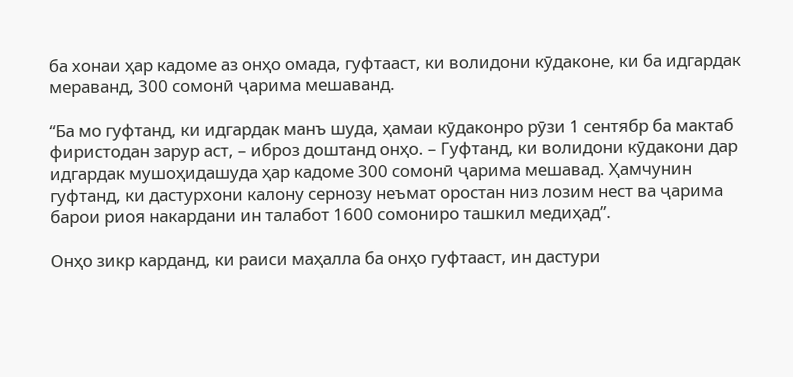ба хонаи ҳар кадоме аз онҳо омада, гуфтааст, ки волидони кӯдаконе, ки ба идгардак мераванд, 300 сомонӣ ҷарима мешаванд.

“Ба мо гуфтанд, ки идгардак манъ шуда, ҳамаи кӯдаконро рӯзи 1 сентябр ба мактаб фиристодан зарур аст, – иброз доштанд онҳо. – Гуфтанд, ки волидони кӯдакони дар идгардак мушоҳидашуда ҳар кадоме 300 сомонӣ ҷарима мешавад. Ҳамчунин гуфтанд, ки дастурхони калону сернозу неъмат оростан низ лозим нест ва ҷарима барои риоя накардани ин талабот 1600 сомониро ташкил медиҳад”.

Онҳо зикр карданд, ки раиси маҳалла ба онҳо гуфтааст, ин дастури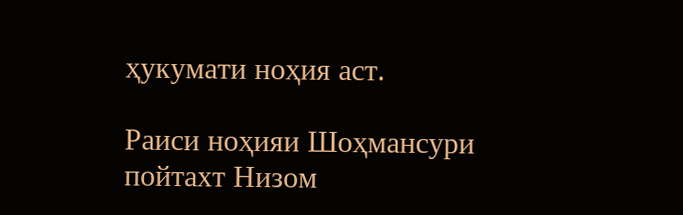ҳукумати ноҳия аст.

Раиси ноҳияи Шоҳмансури пойтахт Низом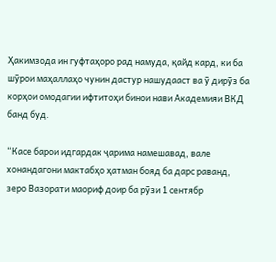Ҳакимзода ин гуфтаҳоро рад намуда, қайд кард, ки ба шӯрои маҳаллаҳо чунин дастур нашудааст ва ӯ дирӯз ба корҳои омодагии ифтитоҳи бинои нави Академияи ВКД банд буд.

“Касе барои идгардак ҷарима намешавад, вале хонандагони мактабҳо ҳатман бояд ба дарс раванд, зеро Вазорати маориф доир ба рӯзи 1 сентябр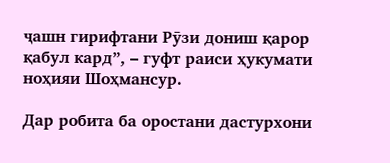ҷашн гирифтани Рӯзи дониш қарор қабул кард”, – гуфт раиси ҳукумати ноҳияи Шоҳмансур.

Дар робита ба оростани дастурхони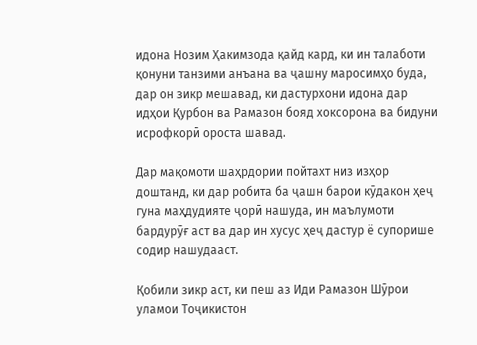идона Нозим Ҳакимзода қайд кард, ки ин талаботи қонуни танзими анъана ва ҷашну маросимҳо буда, дар он зикр мешавад, ки дастурхони идона дар идҳои Қурбон ва Рамазон бояд хоксорона ва бидуни исрофкорӣ ороста шавад.

Дар мақомоти шаҳрдории пойтахт низ изҳор доштанд, ки дар робита ба ҷашн барои кӯдакон ҳеҷ гуна маҳдудияте ҷорӣ нашуда, ин маълумоти бардурӯғ аст ва дар ин хусус ҳеҷ дастур ё супорише содир нашудааст.

Қобили зикр аст, ки пеш аз Иди Рамазон Шӯрои уламои Тоҷикистон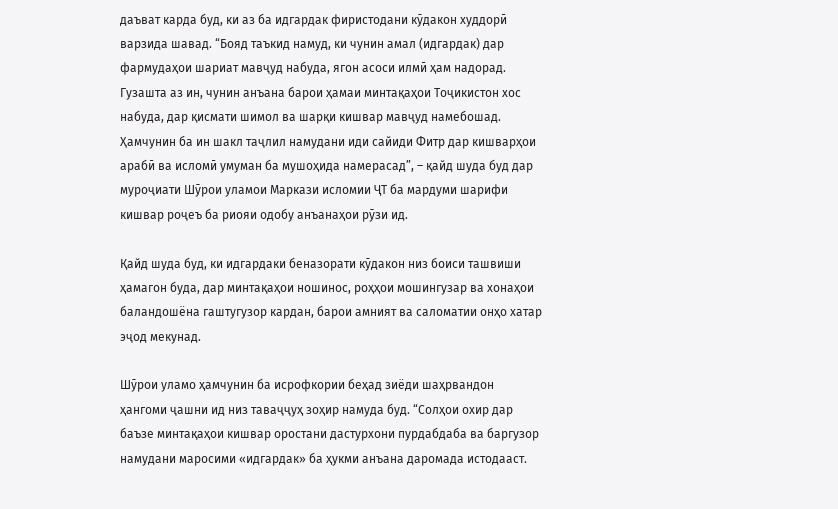даъват карда буд, ки аз ба идгардак фиристодани кӯдакон худдорӣ варзида шавад. “Бояд таъкид намуд, ки чунин амал (идгардак) дар фармудаҳои шариат мавҷуд набуда, ягон асоси илмӣ ҳам надорад. Гузашта аз ин, чунин анъана барои ҳамаи минтақаҳои Тоҷикистон хос набуда, дар қисмати шимол ва шарқи кишвар мавҷуд намебошад. Ҳамчунин ба ин шакл таҷлил намудани иди сайиди Фитр дар кишварҳои арабӣ ва исломӣ умуман ба мушоҳида намерасад”, – қайд шуда буд дар муроҷиати Шӯрои уламои Маркази исломии ҶТ ба мардуми шарифи кишвар роҷеъ ба риояи одобу анъанаҳои рӯзи ид.

Қайд шуда буд, ки идгардаки беназорати кӯдакон низ боиси ташвиши ҳамагон буда, дар минтақаҳои ношинос, роҳҳои мошингузар ва хонаҳои баландошёна гаштугузор кардан, барои амният ва саломатии онҳо хатар эҷод мекунад.

Шӯрои уламо ҳамчунин ба исрофкории беҳад зиёди шаҳрвандон ҳангоми ҷашни ид низ таваҷҷуҳ зоҳир намуда буд. “Солҳои охир дар баъзе минтақаҳои кишвар оростани дастурхони пурдабдаба ва баргузор намудани маросими «идгардак» ба ҳукми анъана даромада истодааст.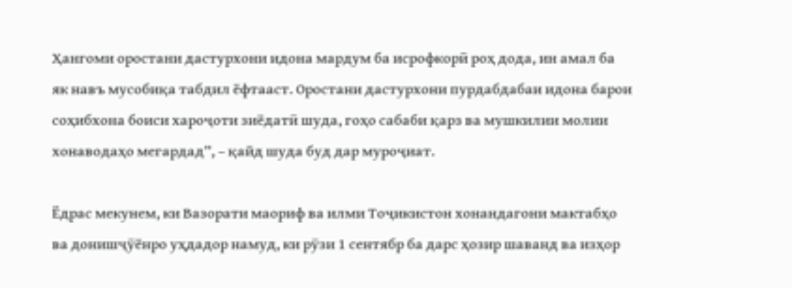Ҳангоми оростани дастурхони идона мардум ба исрофкорӣ роҳ дода, ин амал ба як навъ мусобиқа табдил ёфтааст. Оростани дастурхони пурдабдабаи идона барои соҳибхона боиси хароҷоти зиёдатӣ шуда, гоҳо сабаби қарз ва мушкилии молии хонаводаҳо мегардад”, – қайд шуда буд дар муроҷиат.

Ёдрас мекунем, ки Вазорати маориф ва илми Тоҷикистон хонандагони мактабҳо ва донишҷӯёнро уҳдадор намуд, ки рӯзи 1 сентябр ба дарс ҳозир шаванд ва изҳор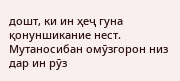дошт, ки ин ҳеҷ гуна қонуншикание нест. Мутаносибан омӯзгорон низ дар ин рӯз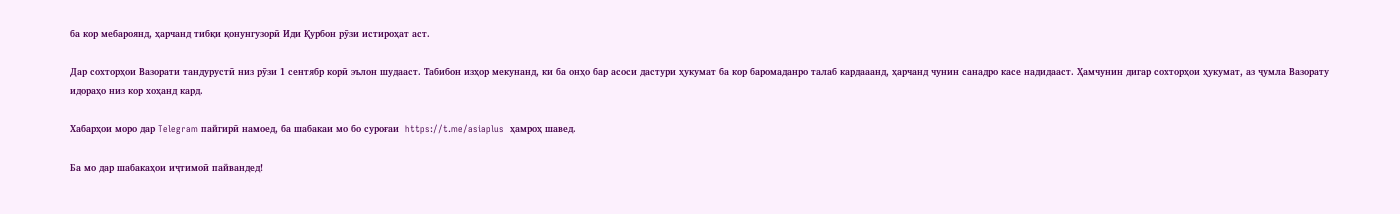ба кор мебароянд, ҳарчанд тибқи қонунгузорӣ Иди Қурбон рӯзи истироҳат аст.

Дар сохторҳои Вазорати тандурустӣ низ рӯзи 1 сентябр корӣ эълон шудааст. Табибон изҳор мекунанд, ки ба онҳо бар асоси дастури ҳукумат ба кор баромаданро талаб кардааанд, ҳарчанд чунин санадро касе надидааст. Ҳамчунин дигар сохторҳои ҳукумат, аз ҷумла Вазорату идораҳо низ кор хоҳанд кард.

Хабарҳои моро дар Telegram пайгирӣ намоед, ба шабакаи мо бо суроғаи  https://t.me/asiaplus  ҳамроҳ шавед.

Ба мо дар шабакаҳои иҷтимоӣ пайвандед!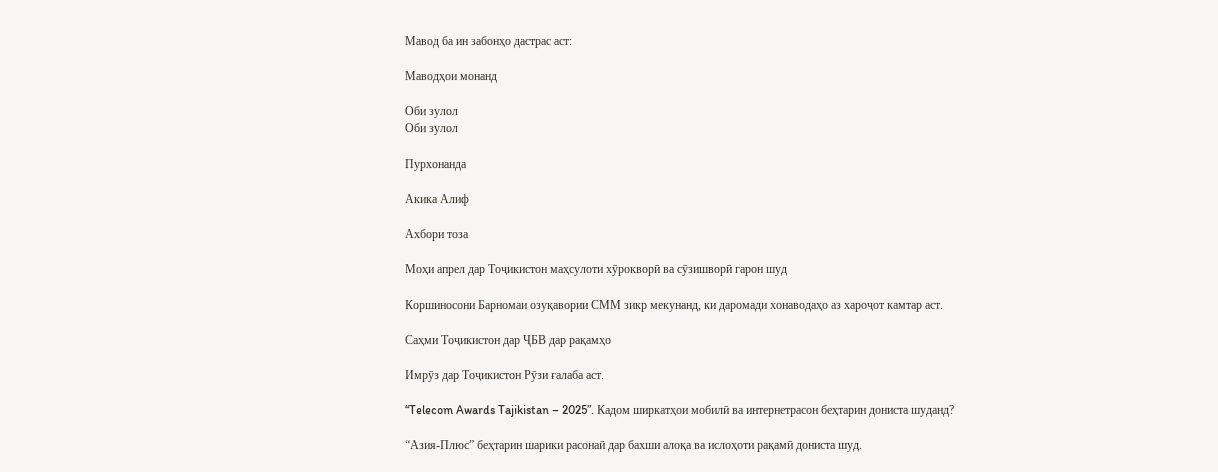Мавод ба ин забонҳо дастрас аст:

Маводҳои монанд

Оби зулол
Оби зулол

Пурхонанда

Акика Алиф

Ахбори тоза

Моҳи апрел дар Тоҷикистон маҳсулоти хӯрокворӣ ва сӯзишворӣ гарон шуд

Коршиносони Барномаи озуқавории СММ зикр мекунанд, ки даромади хонаводаҳо аз хароҷот камтар аст.

Саҳми Тоҷикистон дар ҶБВ дар рақамҳо

Имрӯз дар Тоҷикистон Рӯзи ғалаба аст.

“Telecom Awards Tajikistan – 2025”. Кадом ширкатҳои мобилӣ ва интернетрасон беҳтарин дониста шуданд?

“Азия-Плюс” беҳтарин шарики расонаӣ дар бахши алоқа ва ислоҳоти рақамӣ дониста шуд.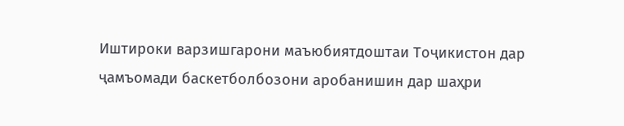Иштироки варзишгарони маъюбиятдоштаи Тоҷикистон дар ҷамъомади баскетболбозони аробанишин дар шаҳри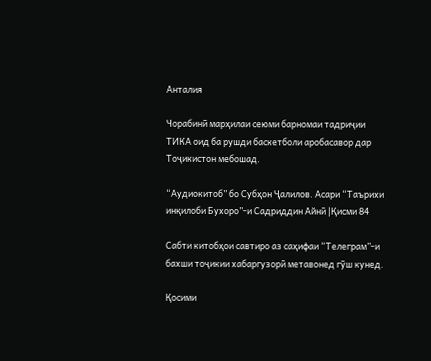Анталия

Чорабинӣ марҳилаи сеюми барномаи тадриҷии ТИКА оид ба рушди баскетболи аробасавор дар Тоҷикистон мебошад.

“Аудиокитоб” бо Субҳон Ҷалилов. Асари “Таърихи инқилоби Бухоро”-и Садриддин Айнӣ |Қисми 84

Cабти китобҳои савтиро аз саҳифаи “Телеграм”-и бахши тоҷикии хабаргузорӣ метавонед гӯш кунед.

Қосими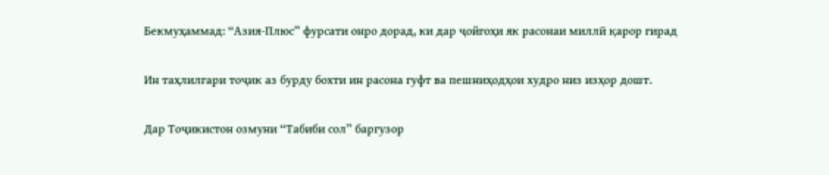Бекмуҳаммад: “Азия-Плюс” фурсати онро дорад, ки дар ҷойгоҳи як расонаи миллӣ қарор гирад

Ин таҳлилгари тоҷик аз бурду бохти ин расона гуфт ва пешниҳодҳои худро низ изҳор дошт.

Дар Тоҷикистон озмуни “Табиби сол” баргузор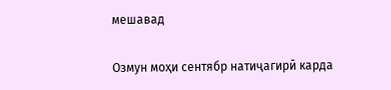мешавад

Озмун моҳи сентябр натиҷагирӣ карда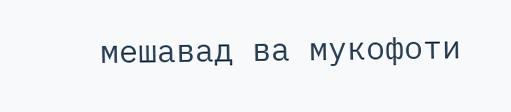мешавад ва мукофоти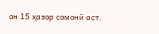он 15 ҳазор сомонӣ аст.